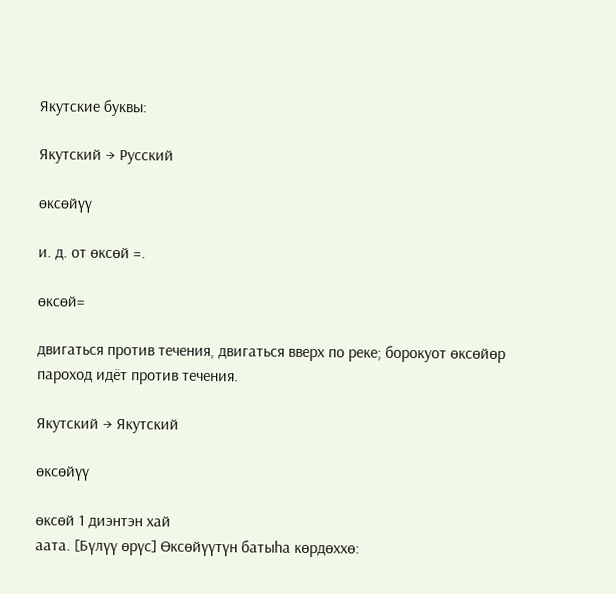Якутские буквы:

Якутский → Русский

өксөйүү

и. д. от өксөй =.

өксөй=

двигаться против течения, двигаться вверх по реке; борокуот өксөйөр пароход идёт против течения.

Якутский → Якутский

өксөйүү

өксөй 1 диэнтэн хай
аата. [Бүлүү өрүс] Өксөйүүтүн батыһа көрдөххө: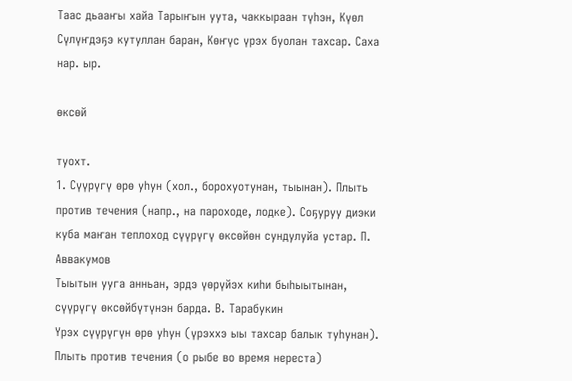Таас дьааҥы хайа Тарыҥын уута, чаккыраан түһэн, Күөл Сүлүҥдэҕэ кутуллан баран, Көҥүс үрэх буолан тахсар. Саха нар. ыр.

өксөй

туохт.
1. Сүүрүгү өрө уһун (хол., борохуотунан, тыынан). Плыть против течения (напр., на пароходе, лодке). Соҕуруу диэки куба маҥан теплоход сүүрүгү өксөйөн сундулуйа устар. П. Аввакумов
Тыытын ууга анньан, эрдэ үөрүйэх киһи быһыытынан, сүүрүгү өксөйбүтүнэн барда. В. Тарабукин
Үрэх сүүрүгүн өрө уһун (үрэххэ ыы тахсар балык туһунан). Плыть против течения (о рыбе во время нереста)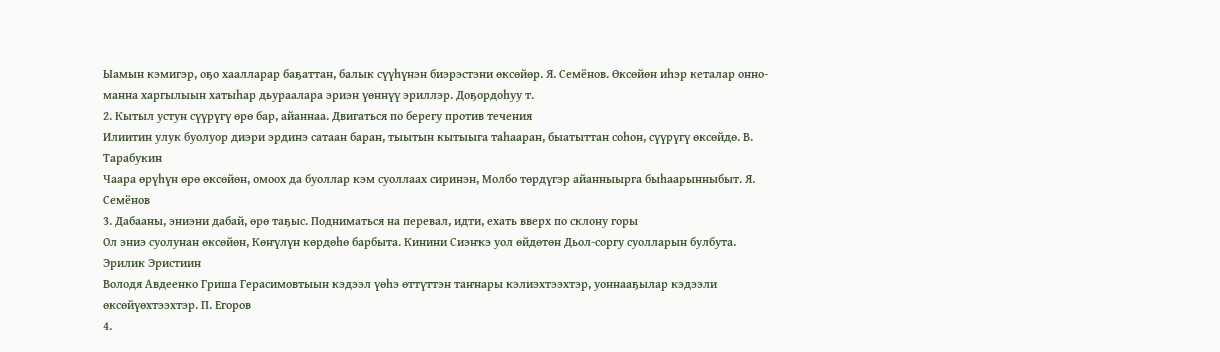Ыамын кэмигэр, оҕо хаалларар баҕаттан, балык сүүһүнэн биэрэстэни өксөйөр. Я. Семёнов. Өксөйөн иһэр кеталар онно-манна харгылыын хатыһар дьураалара эриэн үөннүү эриллэр. Доҕордоһуу т.
2. Кытыл устун сүүрүгү өрө бар, айаннаа. Двигаться по берегу против течения
Илиитин улук буолуор диэри эрдинэ сатаан баран, тыытын кытыыга таһааран, быатыттан соһон, сүүрүгү өксөйдө. В. Тарабукин
Чаара өрүһүн өрө өксөйөн, омоох да буоллар кэм суоллаах сиринэн, Молбо төрдүгэр айанныырга быһаарынныбыт. Я. Семёнов
3. Дабааны, эниэни дабай, өрө таҕыс. Подниматься на перевал, идти, ехать вверх по склону горы
Ол эниэ суолунан өксөйөн, Көҥүлүн көрдөһө барбыта. Кинини Сиэҥкэ уол өйдөтөн Дьол-соргу суолларын булбута. Эрилик Эристиин
Володя Авдеенко Гриша Герасимовтыын кэдээл үөһэ өттүттэн таҥнары кэлиэхтээхтэр, уоннааҕылар кэдээли өксөйүөхтээхтэр. П. Егоров
4.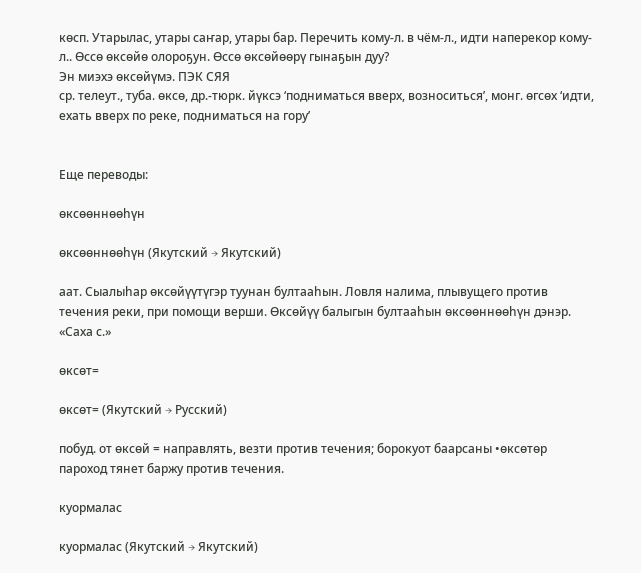көсп. Утарылас, утары саҥар, утары бар. Перечить кому-л. в чём-л., идти наперекор кому-л.. Өссө өксөйө олороҕун. Өссө өксөйөөрү гынаҕын дуу?
Эн миэхэ өксөйүмэ. ПЭК СЯЯ
ср. телеут., туба. өксө, др.-тюрк. йүксэ ‘подниматься вверх, возноситься’, монг. өгсөх ‘идти, ехать вверх по реке, подниматься на гору’


Еще переводы:

өксөөннөөһүн

өксөөннөөһүн (Якутский → Якутский)

аат. Сыалыһар өксөйүүтүгэр туунан бултааһын. Ловля налима, плывущего против течения реки, при помощи верши. Өксөйүү балыгын бултааһын өксөөннөөһүн дэнэр. «Саха с.»

өксөт=

өксөт= (Якутский → Русский)

побуд. от өксөй = направлять, везти против течения; борокуот баарсаны •өксөтөр пароход тянет баржу против течения.

куормалас

куормалас (Якутский → Якутский)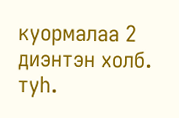куормалаа 2 диэнтэн холб. туһ.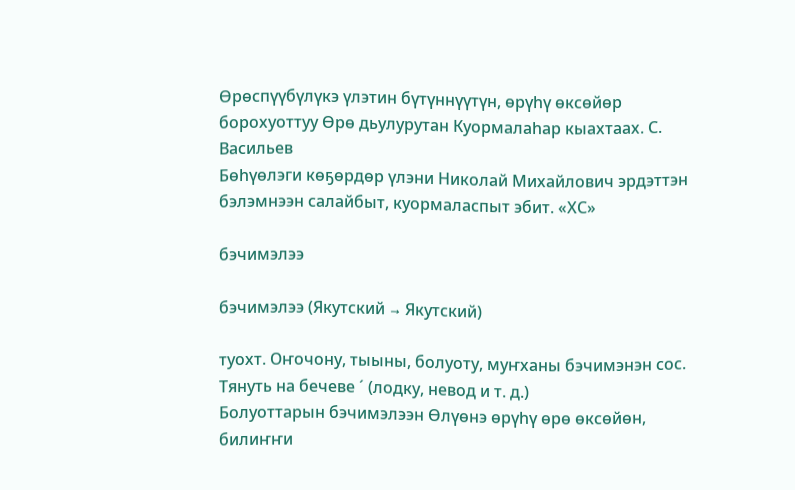Өрөспүүбүлүкэ үлэтин бүтүннүүтүн, өрүһү өксөйөр борохуоттуу Өрө дьулурутан Куормалаһар кыахтаах. С. Васильев
Бөһүөлэги көҕөрдөр үлэни Николай Михайлович эрдэттэн бэлэмнээн салайбыт, куормаласпыт эбит. «ХС»

бэчимэлээ

бэчимэлээ (Якутский → Якутский)

туохт. Оҥочону, тыыны, болуоту, муҥханы бэчимэнэн сос. Тянуть на бечеве ´ (лодку, невод и т. д.)
Болуоттарын бэчимэлээн Өлүөнэ өрүһү өрө өксөйөн, билиҥҥи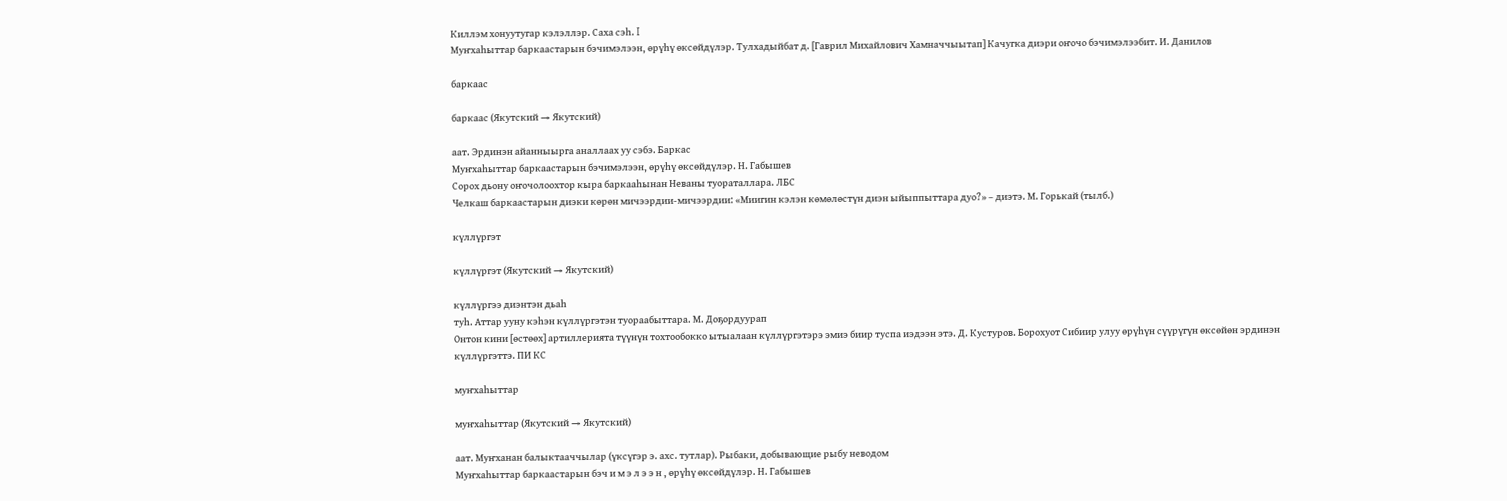Киллэм хонуутугар кэлэллэр. Саха сэһ. I
Муҥхаһыттар баркаастарын бэчимэлээн, өрүһү өксөйдүлэр. Тулхадыйбат д. [Гаврил Михайлович Хамначчыытап] Качугка диэри оҥочо бэчимэлээбит. И. Данилов

баркаас

баркаас (Якутский → Якутский)

аат. Эрдинэн айанныырга аналлаах уу сэбэ. Баркас
Муҥхаһыттар баркаастарын бэчимэлээн, өрүһү өксөйдүлэр. Н. Габышев
Сорох дьону оҥочолоохтор кыра баркааһынан Неваны туораталлара. ЛБС
Челкаш баркаастарын диэки көрөн мичээрдии-мичээрдии: «Миигин кэлэн көмөлөстүн диэн ыйыппыттара дуо?» – диэтэ. М. Горькай (тылб.)

күллүргэт

күллүргэт (Якутский → Якутский)

күллүргээ диэнтэн дьаһ
туһ. Аттар ууну кэһэн күллүргэтэн туораабыттара. М. Доҕордуурап
Онтон кини [өстөөх] артиллерията түүнүн тохтообокко ытыалаан күллүргэтэрэ эмиэ биир туспа иэдээн этэ. Д. Кустуров. Борохуот Сибиир улуу өрүһүн сүүрүгүн өксөйөн эрдинэн күллүргэттэ. ПИ КС

муҥхаһыттар

муҥхаһыттар (Якутский → Якутский)

аат. Муҥханан балыктааччылар (үксүгэр э. ахс. тутлар). Рыбаки, добывающие рыбу неводом
Муҥхаһыттар баркаастарын бэч и м э л э э н , өрүһү өксөйдүлэр. Н. Габышев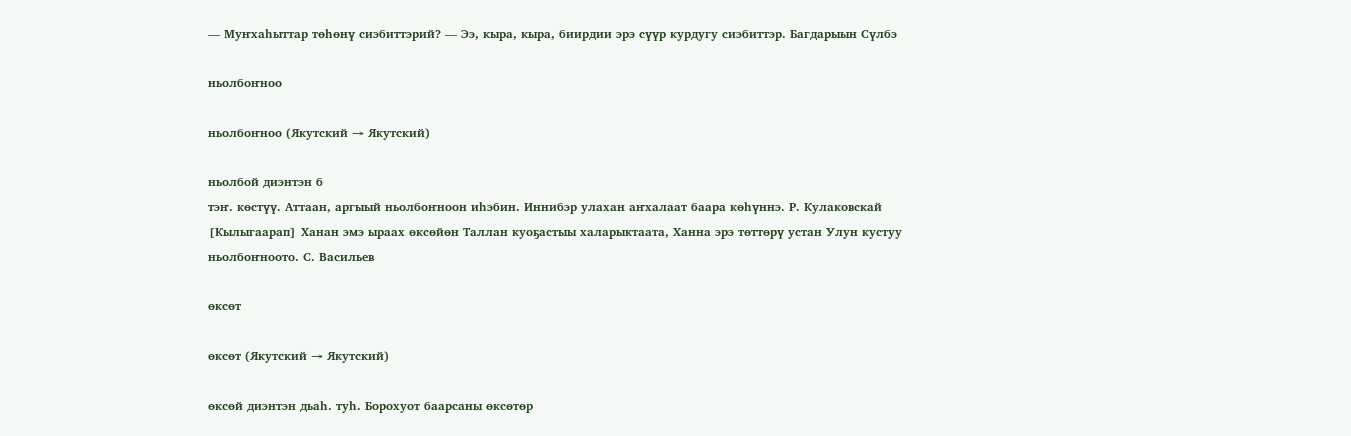— Муҥхаһыттар төһөнү сиэбиттэрий? — Ээ, кыра, кыра, биирдии эрэ сүүр курдугу сиэбиттэр. Багдарыын Сүлбэ

ньолбоҥноо

ньолбоҥноо (Якутский → Якутский)

ньолбой диэнтэн б
тэҥ. көстүү. Аттаан, аргыый ньолбоҥноон иһэбин. Иннибэр улахан аҥхалаат баара көһүннэ. Р. Кулаковскай
[Кылыгаарап] Ханан эмэ ыраах өксөйөн Таллан куоҕастыы халарыктаата, Ханна эрэ төттөрү устан Улун кустуу ньолбоҥноото. С. Васильев

өксөт

өксөт (Якутский → Якутский)

өксөй диэнтэн дьаһ. туһ. Борохуот баарсаны өксөтөр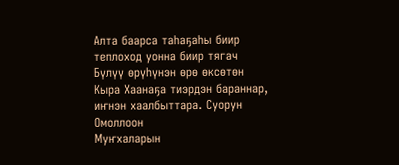Алта баарса таһаҕаһы биир теплоход уонна биир тягач Бүлүү өрүһүнэн өрө өксөтөн Кыра Хаанаҕа тиэрдэн бараннар, иҥнэн хаалбыттара. Суорун Омоллоон
Муҥхаларын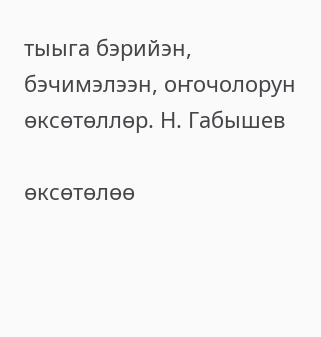тыыга бэрийэн, бэчимэлээн, оҥочолорун өксөтөллөр. Н. Габышев

өксөтөлөө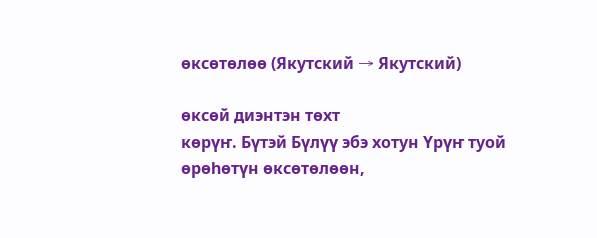өксөтөлөө (Якутский → Якутский)

өксөй диэнтэн төхт
көрүҥ. Бүтэй Бүлүү эбэ хотун Үрүҥ туой өрөһөтүн өксөтөлөөн,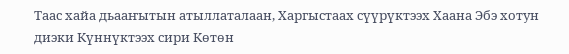Таас хайа дьааҥытын атыллаталаан, Харгыстаах сүүрүктээх Хаана Эбэ хотун диэки Күннүктээх сири Көтөн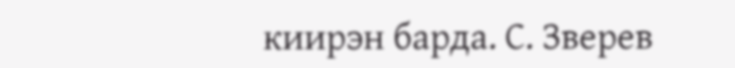киирэн барда. С. Зверев